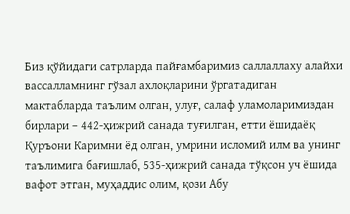Биз қўйидаги сатрларда пайғамбаримиз саллаллаху алайхи вассалламнинг гўзал ахлоқларини ўргатадиган мактабларда таълим олган, улуғ, салаф уламоларимиздан бирлари – 442-ҳижрий санада туғилган, етти ёшидаёқ Қуръони Каримни ёд олган, умрини исломий илм ва унинг таълимига бағишлаб, 535-ҳижрий санада тўқсон уч ёшида вафот этган, муҳаддис олим, қози Абу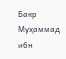Бакр Муҳаммад ибн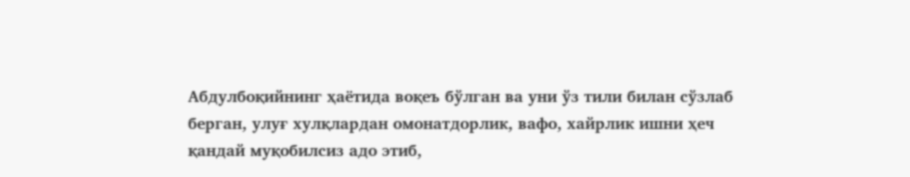Абдулбоқийнинг ҳаётида воқеъ бўлган ва уни ўз тили билан сўзлаб берган, улуғ хулқлардан омонатдорлик, вафо, хайрлик ишни ҳеч қандай муқобилсиз адо этиб,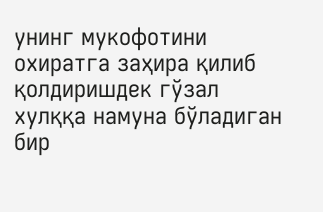унинг мукофотини охиратга заҳира қилиб қолдиришдек гўзал хулққа намуна бўладиган бир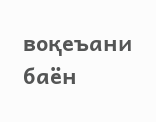воқеъани баён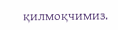қилмоқчимиз.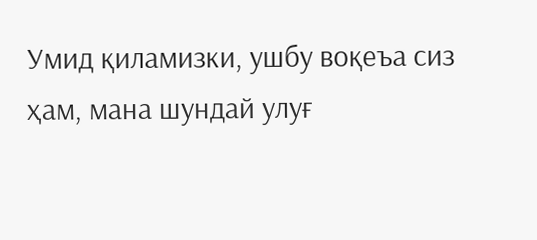Умид қиламизки, ушбу воқеъа сиз ҳам, мана шундай улуғ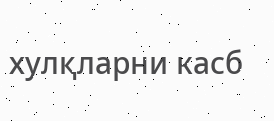хулқларни касб